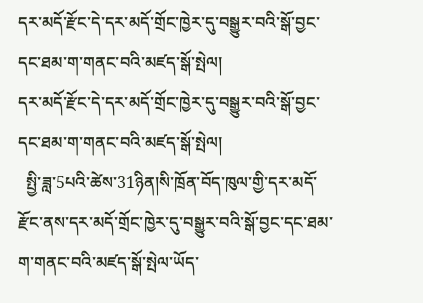དར་མདོ་རྫོང་དེ་དར་མདོ་གྲོང་ཁྱེར་དུ་བསྒྱུར་བའི་སྒོ་བྱང་དང་ཐམ་ག་གནང་བའི་མཛད་སྒོ་སྤེལ།
དར་མདོ་རྫོང་དེ་དར་མདོ་གྲོང་ཁྱེར་དུ་བསྒྱུར་བའི་སྒོ་བྱང་དང་ཐམ་ག་གནང་བའི་མཛད་སྒོ་སྤེལ།
  སྤྱི་ཟླ་5པའི་ཚེས་31ཉིན།སི་ཁྲོན་བོད་ཁུལ་གྱི་དར་མདོ་རྫོང་ནས་དར་མདོ་གྲོང་ཁྱེར་དུ་བསྒྱུར་བའི་སྒོ་བྱང་དང་ཐམ་ག་གནང་བའི་མཛད་སྒོ་སྤེལ་ཡོད་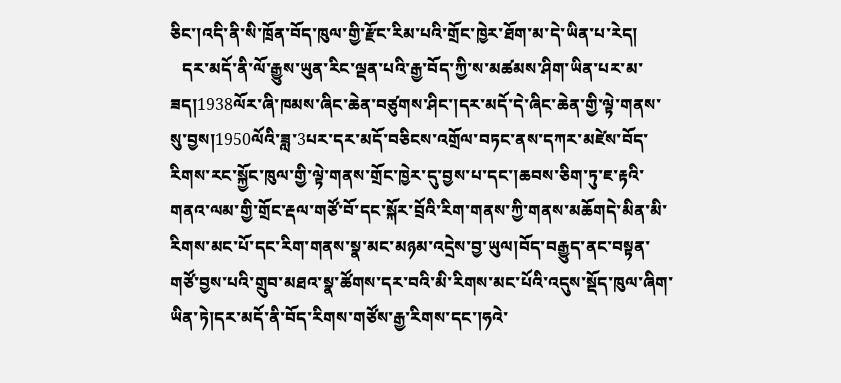ཅིང་།འདི་ནི་སི་ཁྲོན་བོད་ཁུལ་གྱི་རྫོང་རིམ་པའི་གྲོང་ཁྱེར་ཐོག་མ་དེ་ཡིན་པ་རེད།
   དར་མདོ་ནི་ལོ་རྒྱུས་ཡུན་རིང་ལྡན་པའི་རྒྱ་བོད་ཀྱི་ས་མཚམས་ཤིག་ཡིན་པར་མ་ཟད།1938ལོར་ཞི་ཁམས་ཞིང་ཆེན་བཙུགས་ཤིང་།དར་མདོ་དེ་ཞིང་ཆེན་གྱི་ལྟེ་གནས་སུ་བྱས།1950ལོའི་ཟླ་3པར་དར་མདོ་བཅིངས་འགྲོལ་བཏང་ནས་དཀར་མཛེས་བོད་རིགས་རང་སྐྱོང་ཁུལ་གྱི་ལྟེ་གནས་གྲོང་ཁྱེར་དུ་བྱས་པ་དང་།ཆབས་ཅིག་ཏུ་ཇ་རྟའི་གནའ་ལམ་གྱི་གྲོང་རྡལ་གཙོ་བོ་དང་སྐོར་བྲོའི་རིག་གནས་ཀྱི་གནས་མཆོགདེ་མིན་མི་རིགས་མང་པོ་དང་རིག་གནས་སྣ་མང་མཉམ་འདྲེས་བྱ་ཡུལ།བོད་བརྒྱུད་ནང་བསྟན་གཙོ་བྱས་པའི་གྲུབ་མཐའ་སྣ་ཚོགས་དར་བའི་མི་རིགས་མང་པོའི་འདུས་སྡོད་ཁུལ་ཞིག་ཡིན་ཏེ།དར་མདོ་ནི་བོད་རིགས་གཙོས་རྒྱ་རིགས་དང་།ཧའེ་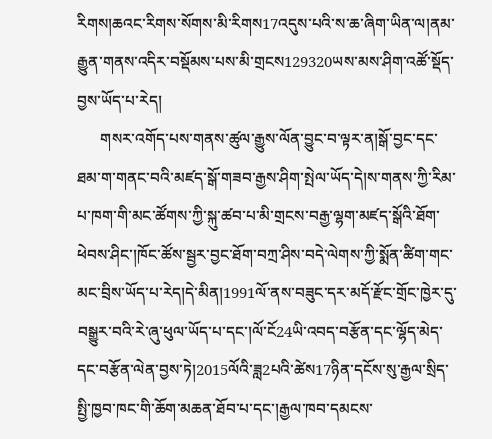རིགས།ཆའང་རིགས་སོགས་མི་རིགས17འདུས་པའི་ས་ཆ་ཞིག་ཡིན་ལ།ནམ་རྒྱུན་གནས་འདིར་བསྡོམས་པས་མི་གྲངས129320ཡས་མས་ཤིག་འཚོ་སྡོད་བྱས་ཡོད་པ་རེད།
      གསར་འགོད་པས་གནས་ཚུལ་རྒྱུས་ལོན་བྱུང་བ་ལྟར་ན།སྒོ་བྱང་དང་ཐམ་ག་གནང་བའི་མཛད་སྒོ་གཟབ་རྒྱས་ཤིག་སྤེལ་ཡོད་དེ།ས་གནས་ཀྱི་རིམ་པ་ཁག་གི་མང་ཚོགས་ཀྱི་སྐུ་ཚབ་པ་མི་གྲངས་བརྒྱ་ལྷག་མཛད་སྒོའི་ཐོག་ཕེབས་ཤིང་།ཁོང་ཚོས་སྦྱར་བྱང་ཐོག་བཀྲ་ཤིས་བདེ་ལེགས་ཀྱི་སྨོན་ཚིག་གང་མང་བྲིས་ཡོད་པ་རེད།དེ་མིན།1991ལོ་ནས་བཟུང་དར་མདོ་རྫོང་གྲོང་ཁྱེར་དུ་བསྒྱུར་བའི་རེ་ཞུ་ཕུལ་ཡོད་པ་དང་།ལོ་ངོ24ཡི་འབད་བརྩོན་དང་ལྷོད་མེད་དང་བརྩོན་ལེན་བྱས་ཏེ།2015ལོའི་ཟླ2པའི་ཚེས17ཉིན་དངོས་སུ་རྒྱལ་སྲིད་སྤྱི་ཁྱབ་ཁང་གི་ཆོག་མཆན་ཐོབ་པ་དང་།རྒྱལ་ཁབ་དམངས་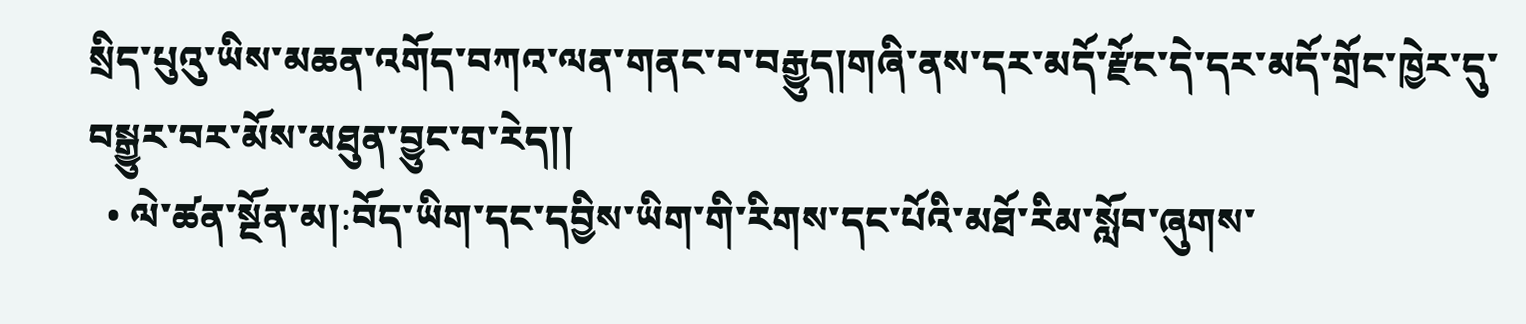སྲིད་པུའུ་ཡིས་མཆན་འགོད་བཀའ་ལན་གནང་བ་བརྒྱུད།གཞི་ནས་དར་མདོ་རྫོང་དེ་དར་མདོ་གྲོང་ཁྱེར་དུ་བསྒྱུར་བར་མོས་མཐུན་བྱུང་བ་རེད།།
  • ལེ་ཚན་སྔོན་མ།:བོད་ཡིག་དང་དབྱིས་ཡིག་གི་རིགས་དང་པོའི་མཐོ་རིམ་སློབ་ཞུགས་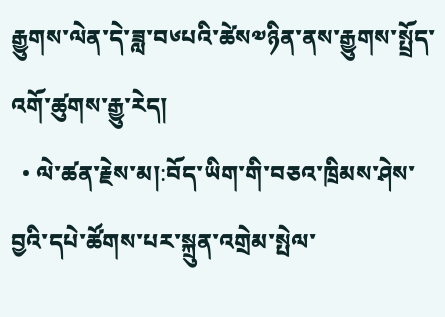རྒྱུགས་ལེན་དེ་ཟླ་བ༦པའི་ཚེས༧ཉིན་ནས་རྒྱུགས་སྤྲོད་འགོ་ཚུགས་རྒྱུ་རེད།
  • ལེ་ཚན་རྗེས་མ།:བོད་ཡིག་གི་བཅའ་ཁྲིམས་ཤེས་བྱའི་དཔེ་ཚོགས་པར་སྐྲུན་འགྲེམ་སྤེལ་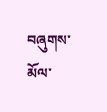བཞུགས་མོལ་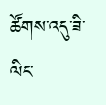ཚོགས་འདུ་ཟི་ལིང་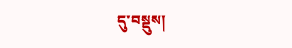དུ་བསྡུས།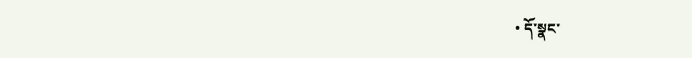• དོ་སྣང་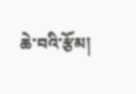ཆེ་བའི་རྩོམ།